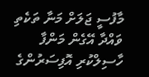މާފުސީ ޖަލަށް މަނާ ތަކެތި ވައްދާ އޭގެން މަންފާ ހާސިލްކުރި އޮފިސަރުންގެ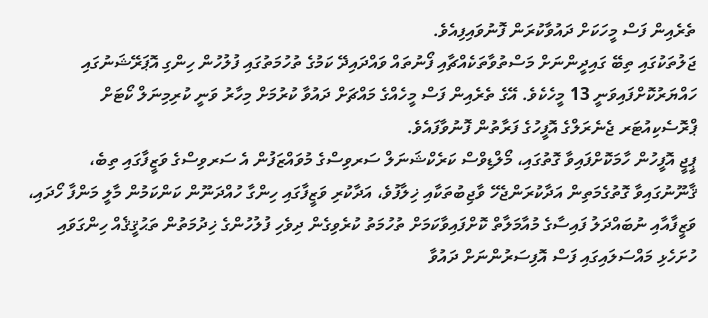ތެރެއިން ފަސް މީހަކަށް ދައުވާކުރަން ފޮނުވައިފިއެވެ.
ޖަލުތަކުގައި ތިބޭ ގައިދީންނަށް މަސްތުވާތަކެއްޗާއި ފޯނުތައް ވައްދައިދޭ ކަމުގެ ތުހުމަތުގައި ފުލުހުން ހިންގި އޮޕަރޭޝަނުގައި ހައްޔަރުކޮށްފައިވަނީ 13 މީހެކެވެ. އޭގެ ތެރެއިން ފަސް މީހެއްގެ މައްޗަށް ދައުވާ ކުރުމަށް މިހާރު ވަނީ ކުރިމިނަލް ކޯޓަށް ޕްރޮސެކިއުޓަރ ޖެނެރަލްގެ އޮފީހުގެ ފަރާތުން ފޮނުވާފައެވެ.
ޕީޖީ އޮފީހުން ހާމަކޮށްފައިވާ ގޮތުގައި، މޯލްޑިވްސް ކަރެކްޝަނަލް ސަރވިސްގެ މުވައްޒަފުން އެ ސަރވިސްގެ ވަޒީފާގައި ތިބެ، ޤާނޫނުގައިވާ ގޮތުގެމަތިން އަދާކުރަންޖެހޭ ވާޖިބުތަކާއި ޚިލާފުވެ، އަދާކުރި ވަޒީފާގައި ހިންގާ ހުއްދަނޫން ކަންކަމުން މާލީ މަންފާ ހޯދައި، ވަޒީފާއާއި ނުބައްދަލު ފައިސާގެ މުއާމަލާތް ކޮށްފައިވާކަމަށް ތުހުމަތު ކުރެވިގެން ދިވެހި ފުލުހުންގެ ޚިދުމަތުން ތަޙުޤީޤެއް ހިންގަވައި ހުށަހެޅި މައްސަލައިގައި ފަސް އޮފިސަރުންނަށް ދައުވާ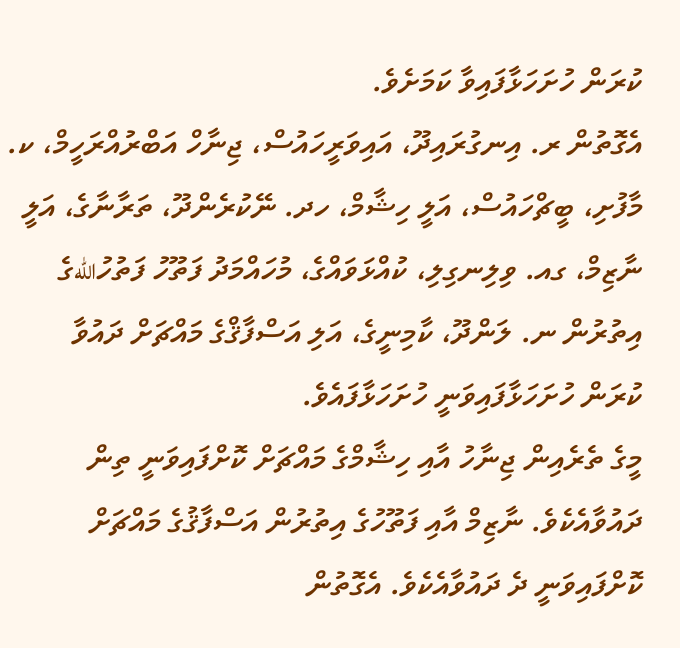ކުރަން ހުށަހަޅާފައިވާ ކަމަށެވެ.
އެގޮތުން ރ. އިނގުރައިދޫ، އައިވަރީހައުސް، ޖިނާހް އަބްރުއްރަހީމް، ކ. މާފުށި، ބީޗްހައުސް، އަލީ ހިޝާމް، ހދ. ނޭކުރެންދޫ، ތަރާނާގެ، އަލީ ނާޒިމް، ގއ. ވިލިނގިލި، ކުއްޅަވައްގެ، މުހައްމަދު ފަތޫހު ފަތުހުاللهގެ އިތުރުން ނ. ލަންދޫ، ކާމިނީގެ، އަލި އަސްފާޤްގެ މައްޗަށް ދައުވާ ކުރަން ހުށަހަޅާފައިވަނީ ހުށަހަޅާފައެވެ.
މީގެ ތެރެއިން ޖިނާހު އާއި ހިޝާމްގެ މައްޗަށް ކޮށްފައިވަނީ ތިން ދައުވާއެކެވެ. ނާޒިމް އާއި ފަތޫހުގެ އިތުރުން އަސްފާޤުގެ މައްޗަށް ކޮށްފައިވަނީ ދެ ދައުވާއެކެވެ. އެގޮތުން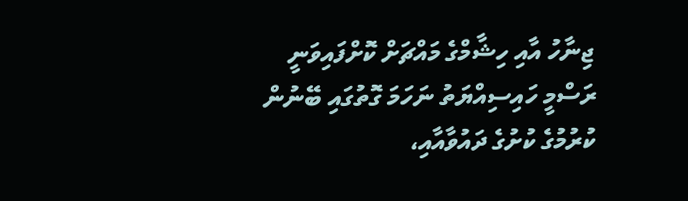ޖިނާހު އާއި ހިޝާމްގެ މައްޗަށް ކޮށްފައިވަނީ ރަސްމީ ހައިސިއްޔަތު ނަހަމަ ގޮތުގައި ބޭނުން ކުރުމުގެ ކުށުގެ ދައުވާއާއި،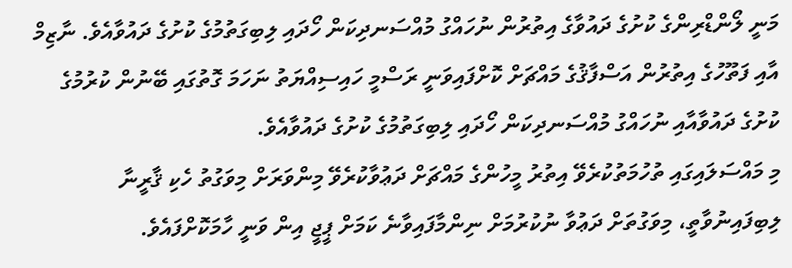މަނީ ލޯންޑްރިންގެ ކުށުގެ ދައުވާގެ އިތުރުން ނުހައްގު މުއްސަނދިކަން ހޯދައި ލިބިގަތުމުގެ ކުށުގެ ދައުވާއެވެ. ނާޒިމް އާއި ފަތޫހުގެ އިތުރުން އަސްފާޤުގެ މައްޗަށް ކޮށްފައިވަނީ ރަސްމީ ހައިސިއްޔަތު ނަހަމަ ގޮތުގައި ބޭނުން ކުރުމުގެ ކުށުގެ ދައުވާއާއި ނުހައްގު މުއްސަނދިކަން ހޯދައި ލިބިގަތުމުގެ ކުށުގެ ދައުވާއެވެ.
މި މައްސަލައިގައި ތުހުމަތުކުރެވޭ އިތުރު މީހުންގެ މައްޗަށް ދަޢުވާކުރެވޭ މިންވަރަށް މިވަގުތު ހެކި ޤާރީނާ ލިބިފައިނުވާތީ، މިވަގުތަށް ދަޢުވާ ނުކުރުމަށް ނިންމާފައިވާނެ ކަމަށް ޕީޖީ އިން ވަނީ ހާމަކޮށްފައެވެ.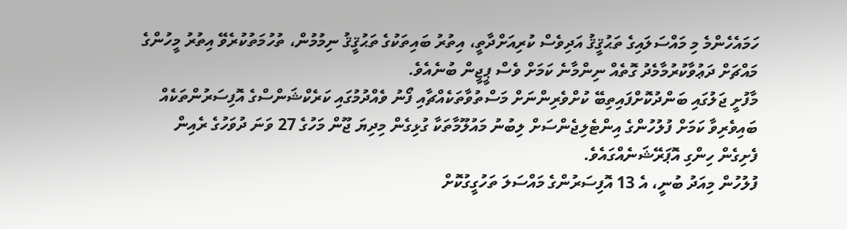ހަމައެހެންމެ މި މައްސަލައިގެ ތަޙުޤީޤު އަދިވެސް ކުރިއަށްދާތީ، އިތުރު ބައިތަކުގެ ތަޙުޤީޤު ނިމުމުން، ތުހުމަތުކުރެވޭ އިތުރު މީހުންގެ މައްޗަށް ދަޢުވާކުރުމާމެދު ގޮތެއް ނިންމާނެ ކަމަށް ވެސް ޕީޖީން ބުނެއެވެ.
މާފުށީ ޖަލުގައި ބަންދުކޮށްފައިތިބޭ ކުށްވެރިންނަށް މަސްތުވާތަކެއްޗާއި ފޯނު ވެއްދުމުގައި ކަރެކްޝަންސްގެ އޮފިސަރުންތަކެއް ބައިވެރިވާ ކަމަށް ފުލުހުންގެ އިންޓެލިޖެންސަށް ލިބުނު މައުލޫމާތަކާ ގުޅިގެން މިދިޔަ ޖޫން މަހުގެ 27 ވަނަ ދުވަހުގެ ރެއިން ފެށިގެން ހިންގި އޮޕަރޭޝަނެއްގައެވެ.
ފުލުހުން މިއަދު ބުނީ، އެ 13 އޮފިސަރުންގެ މައްސަލަ ތަހުގީގުކޮށް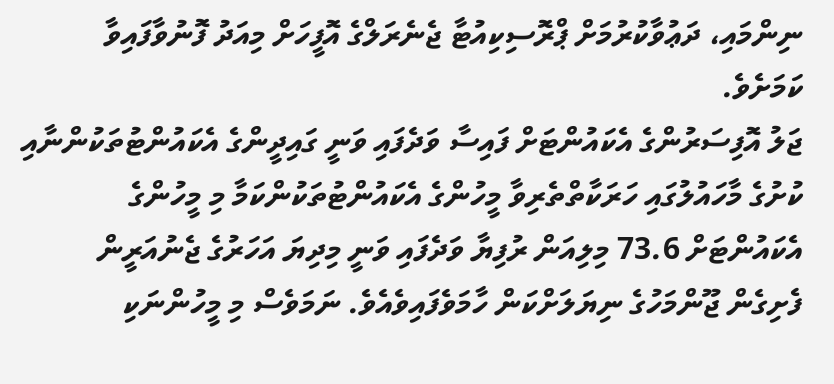ނިންމައި، ދަޢުވާކުރުމަށް ޕްރޮސިކިއުޓާ ޖެނެރަލްގެ އޮފީހަށް މިއަދު ފޮނުވާފައިވާ ކަމަށެވެ.
ޖަލު އޮފިސަރުންގެ އެކައުންޓަށް ފައިސާ ވަދެފައި ވަނީ ގައިދީންގެ އެކައުންޓުތަކުންނާއި ކުށުގެ މާހައުލުގައި ހަރަކާތްތެރިވާ މީހުންގެ އެކައުންޓުތަކުންކަމާ މި މީހުންގެ އެކައުންޓަށް 73.6 މިލިއަން ރުފިޔާ ވަދެފައި ވަނީ މިދިޔަ އަހަރުގެ ޖެނުއަރީން ފެށިގެން ޖޫންމަހުގެ ނިޔަލަށްކަން ހާމަވެފައިވެއެވެ. ނަމަވެސް މި މީހުންނަކި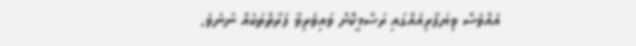އެއްވެސް ވިޔަފާރިއެއްގައި ރަސްމީކޮށް ވައިވެރިވާ ފަރާތްތަކެއް ނުނެވެ.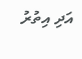އަދި އިތުރު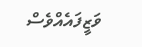ވަޒީފައެއްވެސް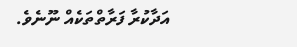އަދާކުރާ ފަރާތްތަކެއް ނޫނެވެ.